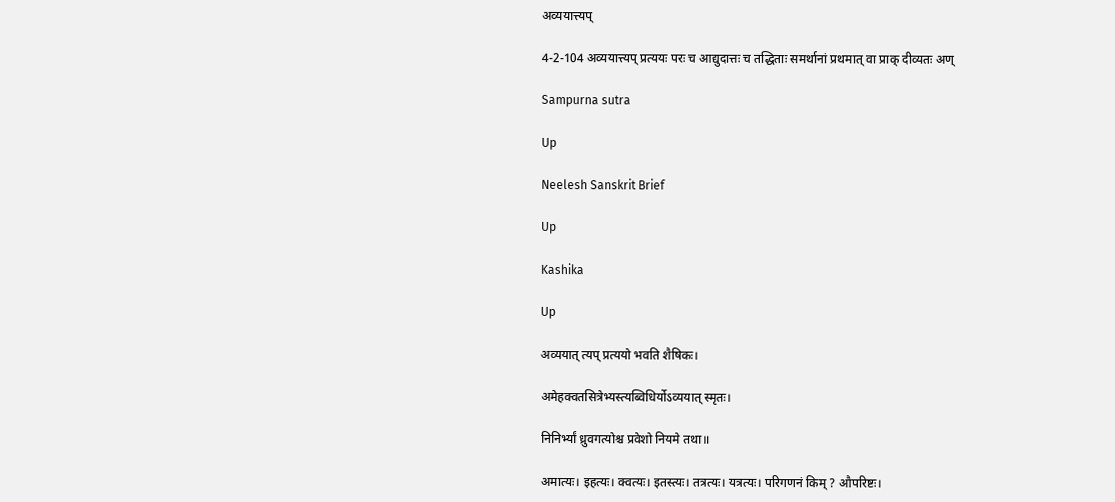अव्ययात्त्यप्

4-2-104 अव्ययात्त्यप् प्रत्ययः परः च आद्युदात्तः च तद्धिताः समर्थानां प्रथमात् वा प्राक् दीव्यतः अण्

Sampurna sutra

Up

Neelesh Sanskrit Brief

Up

Kashika

Up

अव्ययात् त्यप् प्रत्ययो भवति शैषिकः।

अमेहक्वतसित्रेभ्यस्त्यब्विधिर्योऽव्ययात् स्मृतः।

निनिर्भ्यां ध्रुवगत्योश्च प्रवेशो नियमे तथा॥

अमात्यः। इहत्यः। क्वत्यः। इतस्त्यः। तत्रत्यः। यत्रत्यः। परिगणनं किम् ? औपरिष्टः।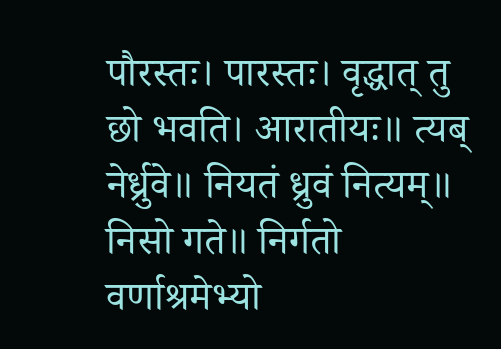पौरस्तः। पारस्तः। वृद्धात् तु छो भवति। आरातीयः॥ त्यब् नेर्ध्रुवे॥ नियतं ध्रुवं नित्यम्॥ निसो गते॥ निर्गतो वर्णाश्रमेभ्यो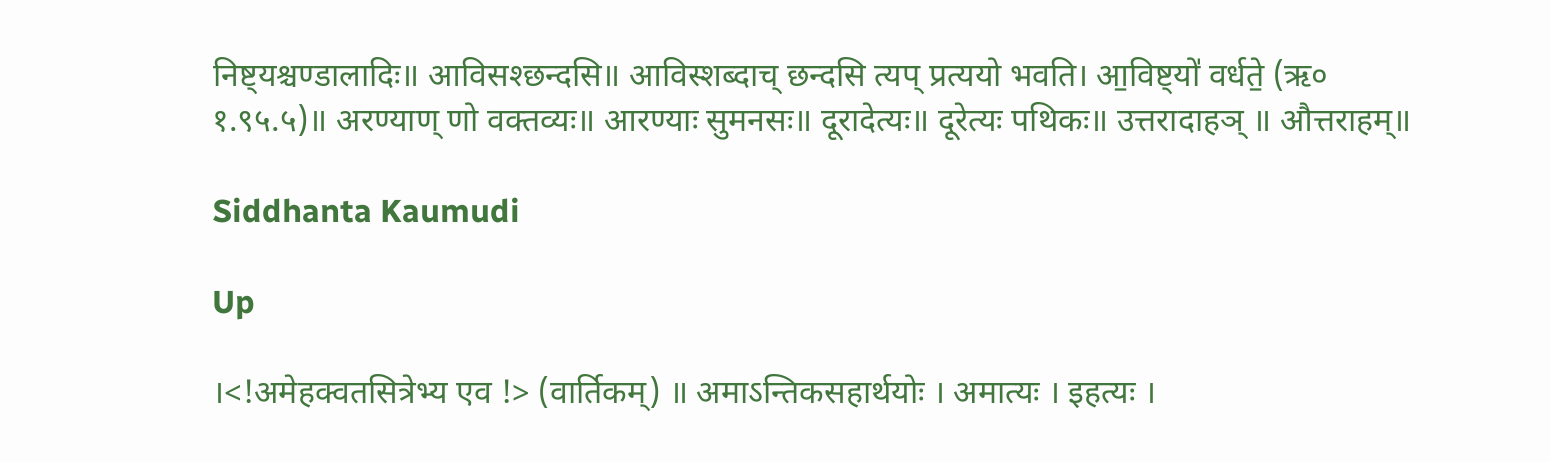निष्ट्यश्चण्डालादिः॥ आविसश्छन्दसि॥ आविस्शब्दाच् छन्दसि त्यप् प्रत्ययो भवति। आ॒विष्ट्यो॑ वर्धते॒ (ऋ० १.९५.५)॥ अरण्याण् णो वक्तव्यः॥ आरण्याः सुमनसः॥ दूरादेत्यः॥ दूरेत्यः पथिकः॥ उत्तरादाहञ् ॥ औत्तराहम्॥

Siddhanta Kaumudi

Up

।<!अमेहक्वतसित्रेभ्य एव !> (वार्तिकम्) ॥ अमाऽन्तिकसहार्थयोः । अमात्यः । इहत्यः ।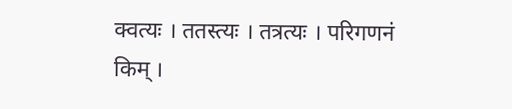क्वत्यः । ततस्त्यः । तत्रत्यः । परिगणनं किम् ।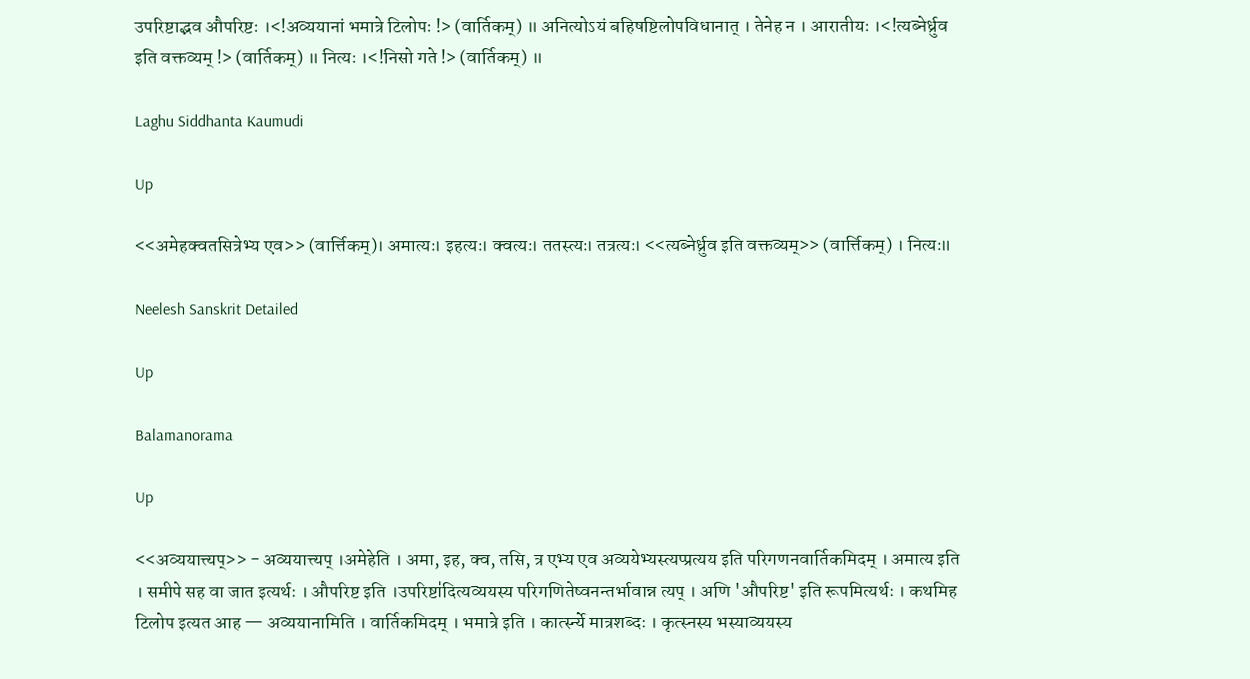उपरिष्टाद्भव औपरिष्टः ।<!अव्ययानां भमात्रे टिलोपः !> (वार्तिकम्) ॥ अनित्योऽयं बहिषष्टिलोपविधानात् । तेनेह न । आरातीयः ।<!त्यब्नेर्ध्रुव इति वक्तव्यम् !> (वार्तिकम्) ॥ नित्यः ।<!निसो गते !> (वार्तिकम्) ॥

Laghu Siddhanta Kaumudi

Up

<<अमेहक्वतसित्रेभ्य एव>> (वार्त्तिकम्)। अमात्यः। इहत्यः। क्वत्यः। ततस्त्यः। तत्रत्यः। <<त्यब्नेर्ध्रुव इति वक्तव्यम्>> (वार्त्तिकम्) । नित्यः॥

Neelesh Sanskrit Detailed

Up

Balamanorama

Up

<<अव्ययात्त्यप्>> - अव्ययात्त्यप् ।अमेहेति । अमा, इह, क्व, तसि, त्र एभ्य एव अव्ययेभ्यस्त्यप्प्रत्यय इति परिगणनवार्तिकमिदम् । अमात्य इति । समीपे सह वा जात इत्यर्थः । औपरिष्ट इति ।उपरिष्टा॑दित्यव्ययस्य परिगणितेष्वनन्तर्भावान्न त्यप् । अणि 'औपरिष्ट' इति रूपमित्यर्थः । कथमिह टिलोप इत्यत आह — अव्ययानामिति । वार्तिकमिदम् । भमात्रे इति । कार्त्स्न्ये मात्रशब्दः । कृत्स्नस्य भस्याव्ययस्य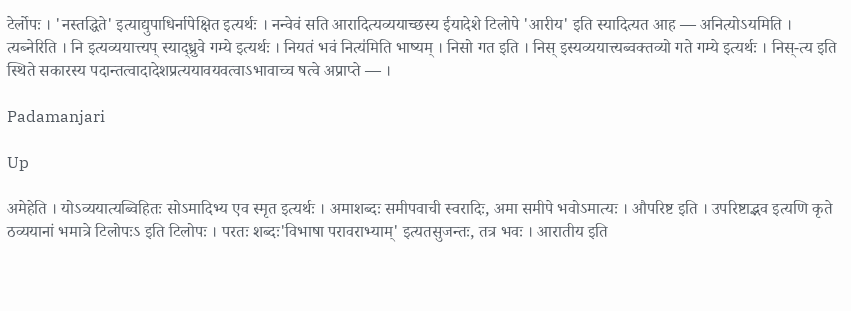टेर्लोपः । 'नस्तद्धिते' इत्याद्युपाधिर्नापेक्षित इत्यर्थः । नन्वेवं सति आरादित्यव्ययाच्छस्य ईयादेशे टिलोपे 'आरीय' इति स्यादित्यत आह — अनित्योऽयमिति । त्यब्नेरिति । नि इत्यव्ययात्त्यप् स्याद्ध्रुवे गम्ये इत्यर्थः । नियतं भवं नित्य॑मिति भाष्यम् । निसो गत इति । निस् इस्यव्ययात्त्यब्वक्तव्यो गते गम्ये इत्यर्थः । निस्-त्य इति स्थिते सकारस्य पदान्तत्वादादेशप्रत्ययावयवत्वाऽभावाच्च षत्वे अप्राप्ते — ।

Padamanjari

Up

अमेहेति । योऽव्ययात्यब्विहितः सोऽमादिभ्य एव स्मृत इत्यर्थः । अमाशब्दः समीपवाची स्वरादिः, अमा समीपे भवोऽमात्यः । औपरिष्ट इति । उपरिष्टाद्भव इत्यणि कृते ठव्ययानां भमात्रे टिलोपःऽ इति टिलोपः । परतः शब्दः'विभाषा परावराभ्याम्' इत्यतसुजन्तः, तत्र भवः । आरातीय इति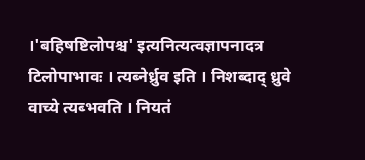।'बहिषष्टिलोपश्च' इत्यनित्यत्वज्ञापनादत्र टिलोपाभावः । त्यब्नेर्ध्रुव इति । निशब्दाद् ध्रुवे वाच्ये त्यब्भवति । नियतं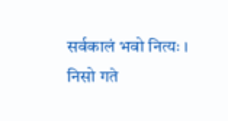सर्वकालं भवो नित्यः । निसो गते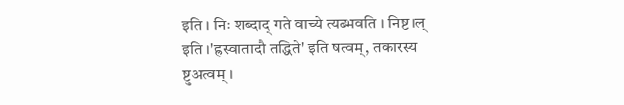इति । निः शब्दाद् गते वाच्ये त्यब्भवति । निष्ट।ल् इति ।'ह्रस्वातादौ तद्धिते' इति षत्वम्, तकारस्य ष्टुअत्वम् ।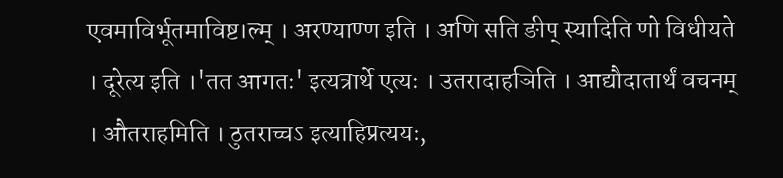एवमाविर्भूतमाविष्ट।ल्म् । अरण्याण्ण इति । अणि सति ङीप् स्यादिति णो विधीयते । दूरेत्य इति ।'तत आगतः' इत्यत्रार्थे एत्यः । उतरादाहञिति । आद्यौदातार्थं वचनम् । औतराहमिति । ठुतराच्चऽ इत्याहिप्रत्ययः,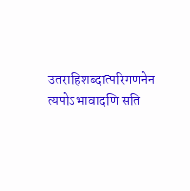उतराहिशब्दात्परिगणनेन त्यपोऽभावादणि सति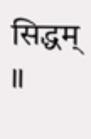सिद्धम् ॥